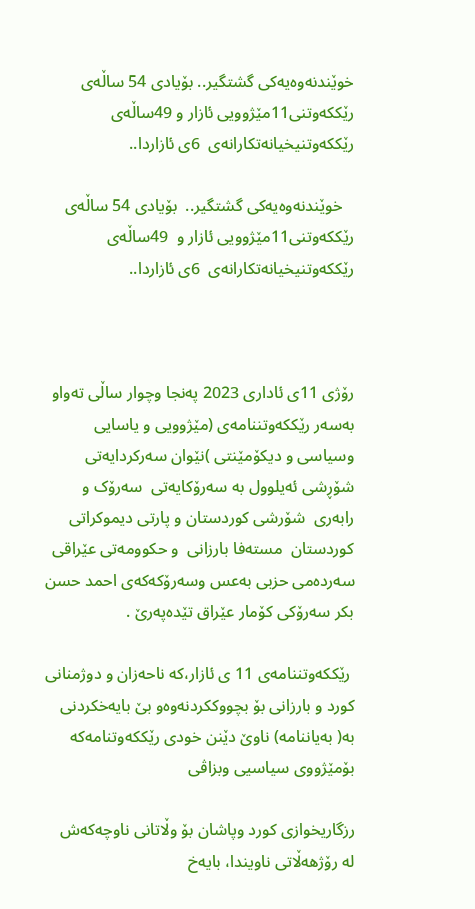خوێندنەوەیەکی گشتگیر.. بۆیادی 54 ساڵەی رێککەوتنی11مێژوویی ئازار و 49ساڵەی رێککەوتنیخیانەتکارانەی  6ی ئازاردا..

   خوێندنەوەیەکی گشتگیر..  بۆیادی 54 ساڵەی رێککەوتنی11مێژوویی ئازار و  49ساڵەی رێککەوتنیخیانەتکارانەی  6ی ئازاردا..



رۆژی 11ی ئاداری 2023 په‌نجا وچوار ساڵی ته‌واو به‌سه‌ر رێككه‌وتننامه‌ی (مێژوویی و یاسایی وسیاسی و دیكۆمێنتی )نێوان سه‌ركردایه‌تی شۆڕشی ئه‌یلوول بە سەرۆکایەتی  سەرۆک و رابەری  شۆرشی کوردستان و پارتی دیموکراتی کوردستان  مستەفا بارزانی  و حكوومه‌تی عێراقی سه‌رده‌می حزبی به‌عس وسەرۆکەکەی احمد حسن بکر سەرۆکی کۆمار عێراق تێدەپەرێ .

 رێککەوتننامەی 11 ی ئازار،کە ناحەزان و دوژمنانی کورد و بارزانی بۆ بچووککردنەوەو بێ بایەخکردنی  بە( بەیاننامە) ناوێ دێنن خودی رێککەوتنامەکە  بۆمێژووی سیاسیی وبزاڤی

رزگاریخوازی كورد وپاشان بۆ وڵاتانی ناوچه‌كه‌ش  له‌ رۆژهه‌ڵاتی ناویندا، بایه‌خ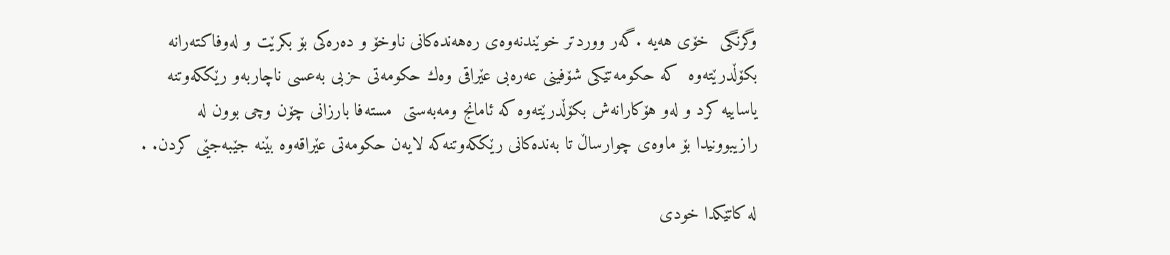وگرنگی  خۆی هه‌یه‌ .گه‌ر ووردتر خوێندنه‌وه‌ی ره‌هه‌نده‌كانی ناوخۆ و ده‌ره‌كی بۆ بكرێت و له‌وفاكته‌رانه‌ بكۆڵدرێته‌وه‌  كه‌ حكومه‌تێكی شۆفینی عه‌ره‌بی عێراقی وه‌ك حكومه‌تی حزبی به‌عسی ناچاربه‌و رێككه‌وتنه‌ یاساییه‌ كرد و له‌و هۆكارانه‌ش بكۆڵدرێته‌وه‌ كه‌ ئامانج ومه‌به‌ستی  مستەفا بارزانی چۆن وچی بوون له‌ رازیبوونیدا بۆ ماوه‌ی چوارساڵ تا به‌نده‌كانی رێككه‌وتنه‌كه‌ لایه‌ن حكومه‌تی عێراقه‌وه‌ بێنه‌ جێبه‌جێی كردن. .

له‌ كاتێكدا خودی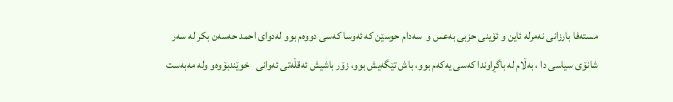مستەفا بارزانی نه‌مرلە ئاین و ئۆینی حزبی به‌عس و  سه‌دام حوسێن کە ئەوسا کەسی دووەم بوو لەدوای احمد حەسەن بکر لە سەر شانۆی سیاسی دا ، بەڵام لە باگڕاوندا کەسی یەکەم بوو، باش تێگەیش بوو، زۆر باشیش ئەقڵەتی ئەوانی   خوێندبۆوەو وله مه‌به‌ست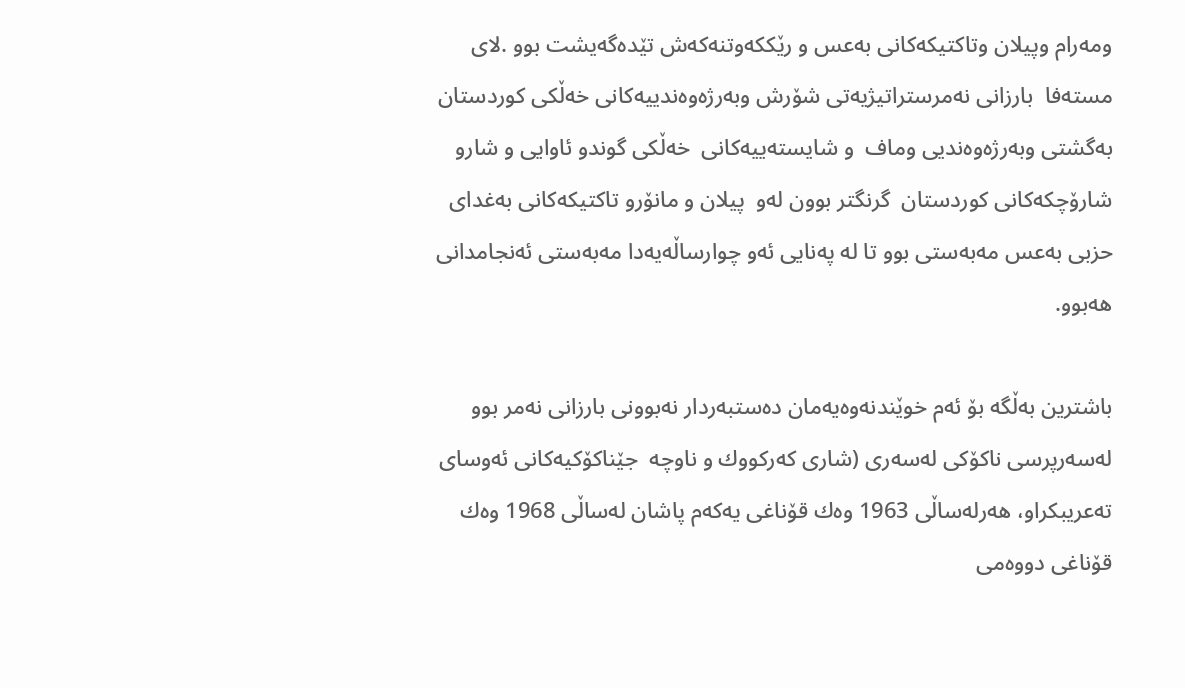ومه‌رام وپیلان وتاكتیكه‌كانی بەعس و رێككه‌وتنه‌كه‌ش تێدەگەیشت بوو .لای مستەفا  بارزانی نه‌مرستراتیژیەتی شۆرش وبه‌رژه‌وه‌ندییه‌كانی خه‌ڵكی كوردستان به‌گشتی وبه‌رژه‌وه‌ندیی وماف  و شایستەییەکانی  خه‌ڵكی گوندو ئاوایی و شارو شارۆچكه‌كانی كوردستان  گرنگتر بوون له‌و  پیلان و مانۆرو تاكتیكه‌كانی بەغدای حزبی بەعس مەبەستی بوو تا ‌له‌ په‌نایی ئه‌و چوارساڵه‌یه‌‌دا مه‌به‌ستی ئه‌نجامدانی هه‌بوو.

باشترین به‌ڵگه‌ بۆ ئه‌م خوێندنه‌وه‌یه‌مان ده‌ستبه‌ردار نه‌بوونی بارزانی نه‌مر بوو له‌سه‌رپرسی ناكۆكی له‌سه‌ری (شاری كه‌ركووك و ناوچه‌  جێناكۆكیه‌كانی ئه‌وسای ته‌عریبكراو، هه‌رله‌ساڵی 1963 وه‌ك قۆناغی یه‌كه‌م پاشان له‌ساڵی 1968 وه‌ك قۆناغی دووه‌می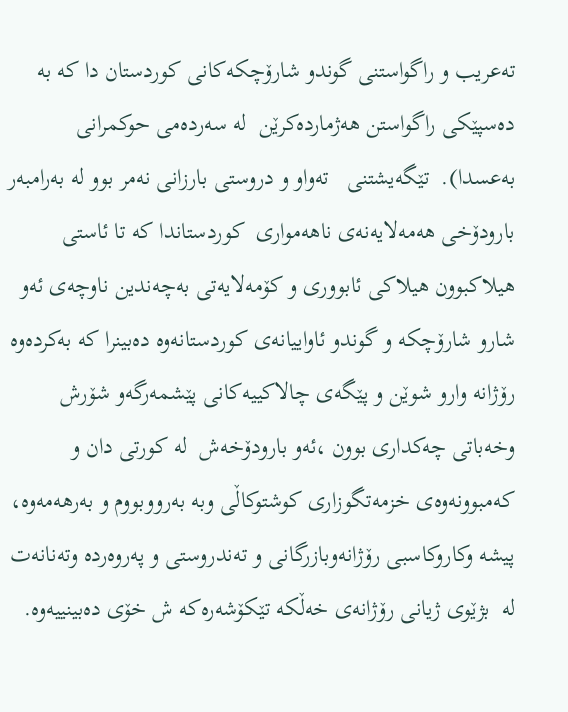ته‌عریب و راگواستنی گوندو شارۆچكه‌كانی كوردستان دا کە بە دەسپێکی راگواستن هەژماردەکرێن  لە ‌سه‌رده‌می حوكمرانی به‌عسدا).  تێگەیشتنی   تەواو و دروستی بارزانی نه‌مر بوو له‌ بەرامبەر  بارودۆخی‌ هه‌مه‌لایه‌نەی ناهه‌مواری  كوردستاندا كه‌ تا ئاستی هیلاكبوون هیلاكی ئابووری و کۆمەلایەتی به‌چه‌ندین ناوچەی ئه‌و شارو شارۆچكه‌ و گوندو ئاواییانه‌ی كوردستانه‌وه‌ ده‌بینرا كه‌ بەکردەوە رۆژانە وارو شوێن و پێگەی چالاكییه‌كانی پێشمه‌رگه‌و شۆرش وخەباتی چەکداری بوون ،ئەو بارودۆخەش  له‌ کورتی دان و كه‌مبوونه‌وه‌ی خزمه‌تگوزاری كوشتوكاڵی وبە بەرووبووم و بەرهەمەوە، پیشە وكاروكاسبی رۆژانه‌وبازرگانی و ته‌ندروستی و په‌روه‌رده‌ وته‌نانەت لە  بژێوی ژیانی رۆژانه‌ی خه‌ڵكه‌ تێكۆشه‌ره‌كه‌ ش خۆی ده‌بینییه‌وه‌.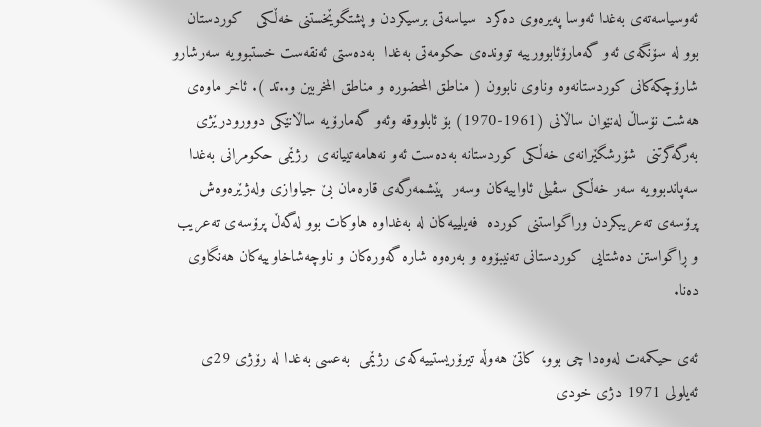ئه‌وسیاسه‌ته‌ی بەغدا ئەوسا پەیرەوی دەکرد  سیاسه‌تی برسیكردن و پشتگوێخستنی خەڵکی   كوردستان بوو له‌ سۆنگه‌ی ئه‌و گه‌مارۆئابوورییه‌ توونده‌ی حكومه‌تی به‌غدا ‌ به‌ده‌ستی ئه‌نقه‌ست خستبوویه‌ سه‌رشارو شارۆچكه‌كانی كوردستانه‌وه‌ وناوی نابوون ( مناطق المحضوره‌ و مناطق المخربین و..تد ). ئاخر ماوه‌ی هه‌شت نۆساڵ له‌نێوان ساڵانی (1961-1970) بۆ ئابلووقە وئەو گه‌مارۆیه‌ ساڵانێكی دوورودرێژی به‌رگه‌گرتنی  شۆرشگێرانه‌ی خه‌ڵكی كوردستانه‌ به‌ده‌ست ئه‌و نه‌هامه‌تییانه‌ی  ‌رژێمی حكومرانی به‌غدا سه‌پاندبوویه‌ سه‌ر خه‌ڵكی سڤیلی ئاواییەکان وسەر  پێشمه‌رگه‌ی قارەمان بێ جیاوازی وله‌ژێره‌وه‌ش پرۆسه‌ی ته‌عریبكردن وراگواستنی کوردە  فەیلییەکان لە بەغداوە هاوکات بوو لەگەڵ پرۆسەی تەعریب و ڕاگواستن ده‌شتایی  كوردستانی ته‌نیبۆوه‌ و به‌ره‌وه‌ شاره‌ گه‌وره‌كان و ناوچه‌شاخاوییه‌كان هه‌نگاوی ده‌نا.

ئه‌ی حیكمه‌ت له‌وه‌دا چی بوو، كاتێ هه‌وڵه‌ تیرۆریستییه‌كه‌ی رژێمی  به‌عسی به‌غدا له‌ رۆژی 29ی ئه‌یلولی 1971 دژی خودی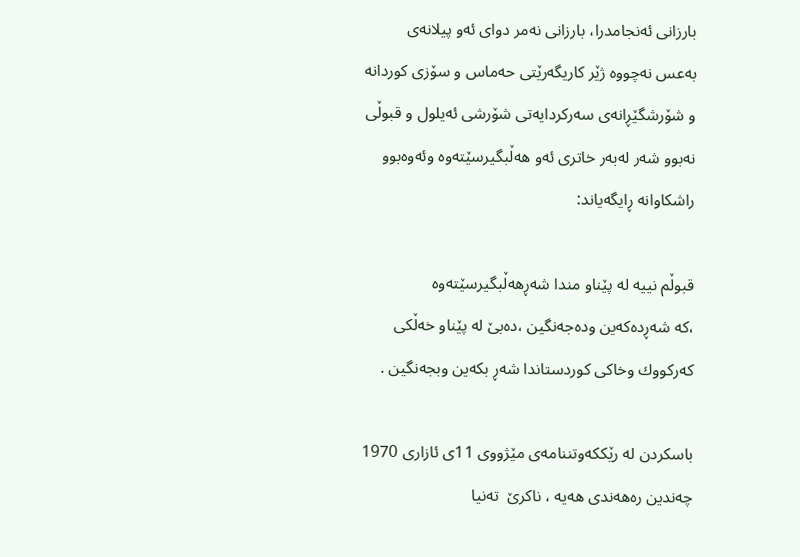بارزانی ئه‌نجامدرا، بارزانی نه‌مر دوای ئه‌و پیلانه‌ی به‌عس نه‌چووه‌ ژێر كاریگه‌رێتی حه‌ماس و سۆزی كوردانه‌ و شۆرشگێڕانه‌ی سه‌ركردایه‌تی شۆرشی ئه‌یلول و قبوڵی نه‌بوو شه‌ر له‌به‌ر خاتری ئه‌و هه‌ڵبگیرسێته‌وه‌ وئه‌وه‌بوو راشکاوانە ڕایگەیاند:

قبوڵم نییه‌ له‌ پێناو مندا شه‌ڕهه‌ڵبگیرسێته‌وه‌ ،كه ‌شه‌ڕده‌كه‌ین وده‌جه‌نگین ،ده‌بێ لە پێناو خەڵکی  كه‌ركووك وخاكی كوردستاندا شه‌ڕ بكه‌ین وبجه‌نگین .

باسكردن له‌ رێككه‌وتننامه‌ی مێژووی 11ی ئازاری 1970 چه‌ندین ره‌هه‌ندی هه‌یه‌ ، ناكرێ  ته‌نیا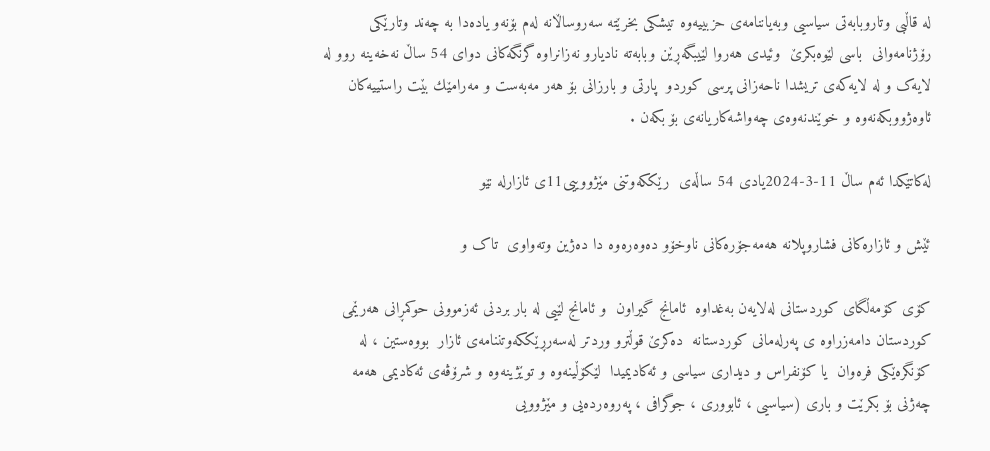له‌ قاڵبی وتاروبابه‌تی سیاسیی وبه‌یاننامه‌ی حزبییه‌وه‌ تیشكی بخرێته‌ سه‌روساڵانه‌‌ لەم ‌بۆنەو یادەدا به‌ چه‌ند وتارێكی رۆژنامه‌وانی  باسی لێوه‌بكرێ  وئیدی هه‌روا لێیبگه‌ڕێن وبابه‌ته‌ نادیارو نه‌زانراوه‌ گرنگه‌كانی دوای 54 ساڵ نه‌خه‌ینه‌ روو لە لایەک و لە لایەکەی تریشدا ناحه‌زانی پرسی كوردو  پارتی و بارزانی بۆ هه‌ر مه‌به‌ست و مه‌رامێك بێت راستییه‌كان ئاوه‌ژووبكه‌نه‌وه‌ و خوێندنه‌وه‌ی چه‌واشه‌كاریانه‌ی بۆ بكه‌ن .

له‌كاتێكدا ئه‌م ساڵ 11-3-2024یادی 54 ساڵەی  رێککەوتنی مێژووییی11ی ئازارلە نێو

ئێش و ئازارەکانی فشاروپلانە هەمەجۆرەکانی ناوخۆو دەوەرەوە دا دەژین وتەواوی  تاک و

کۆی کۆمەڵگای کوردستانی لەلایەن بەغداوە  ئامانج گیراون  و ئامانج لێیی لە بار بردنی ئەزموونی حوکمڕانی هەرێمی کوردستان دامەزراوە ی پەرلەمانی کوردستانە  ده‌كرێ قوڵترو وردتر له‌سه‌رڕێککەوتننامەی ئازار  بووه‌ستین ، له‌ كۆنگره‌ێكی فره‌وان  یا كۆنفراس و دیداری سیاسی و ئه‌كادیمیدا  لێكۆڵینه‌وه‌ و توێژینه‌وه‌ و شرۆڤه‌ی ئه‌كادیمی هەمە چەژنی بۆ بكرێت و باری (سیاسیی ، ئابووری ، جوگرافی ، په‌روه‌رده‌یی و مێژوویی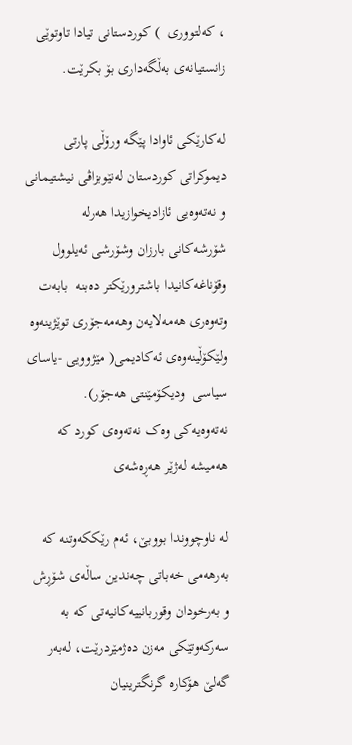، كه‌لتووری  ) كوردستانی تیادا تاوتوێی زانستیانه‌ی به‌ڵگه‌داری بۆ بكرێت.

له‌كارێكی ئاوادا پێگه‌ ورۆڵی پارتی دیموكراتی كوردستان له‌نێوبزاڤی نیشتیمانی و نه‌ته‌وه‌یی ئازادیخوازیدا هه‌رله‌ شۆرشه‌كانی بارزان وشۆرشی ئه‌یلوول وقۆناغه‌كانیدا باشترورێكتر ده‌بنه‌  بابه‌ت وته‌وه‌ری هه‌مه‌لایه‌ن وهه‌مه‌جۆری توێژینه‌وه‌ ولێكۆڵینه‌وه‌ی ئه‌كادیمی( مێژوویی -یاسای سیاسی  ودیكۆمێنتی هه‌جۆر). نه‌ته‌وه‌یه‌کی وەک نەتەوەی کورد كه‌ هه‌میشه‌ له‌ژێر هه‌ڕه‌شه‌ی  ‌

لە ناوچووندا بووبێ، ئه‌م رێككه‌وتنه‌ كه‌ به‌رهه‌می خه‌باتی چه‌ندین ساڵه‌ی شۆڕش و به‌رخودان وقوربانییه‌كانیه‌تی كه‌ به‌ سه‌ركه‌وتێكی مه‌زن ده‌ژمێردرێت، له‌به‌ر گه‌لێ هۆكاره‌ ‌گرنگترینیان ‌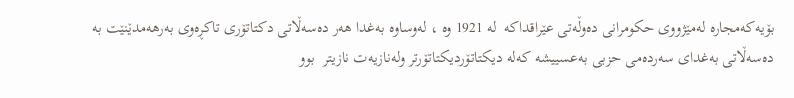بۆیه‌كه‌مجاره‌ له‌مێژووی حكومرانی ده‌وڵه‌تی عێراقداكه‌  له‌ 1921 وه‌ ، له‌وساوه‌ به‌غدا هه‌ر ده‌سه‌ڵاتی دكتاتۆری تاكڕه‌وی به‌رهه‌مدێنێت به‌ ده‌سه‌ڵاتی به‌غدای سه‌رده‌می حزبی به‌عسییشه‌ كه‌له‌ دیكتاتۆردیكتاتۆرتر وله‌نازیه‌ت نازیتر  بوو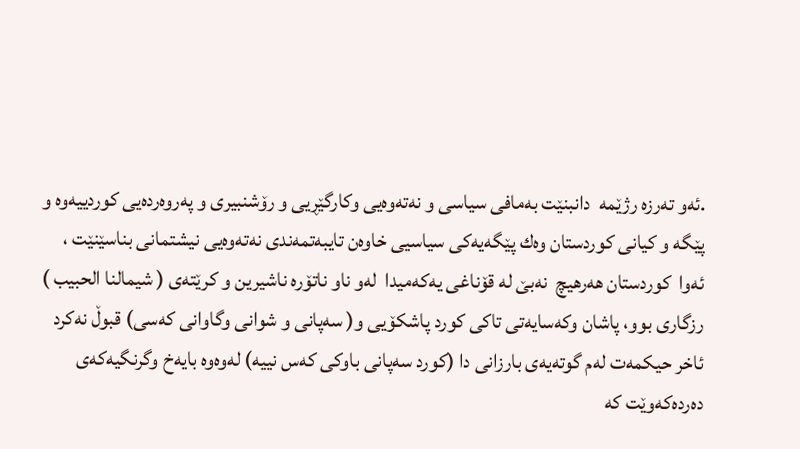.ئەو ته‌رزه‌ رژێمه‌  دانبنێت به‌مافی سیاسی و نه‌ته‌وه‌یی وكارگێڕیی و رۆشنبیری و په‌روه‌رده‌یی كوردییه‌وه‌ و پێگه‌ و كیانی كوردستان وه‌ك پێگه‌یه‌كی سیاسیی خاوه‌ن تایبه‌تمه‌ندی نه‌ته‌وه‌یی نیشتمانی بناسێنێت ، ئه‌وا  كوردستان هه‌رهیچ  نه‌بێ له‌ قۆناغی یه‌كه‌میدا  له‌و ناو ناتۆره‌ ناشیرین و كرێته‌ی ( شیمالنا الحبیب ) رزگاری بوو، پاشان وکەسایەتی تاکی کورد پاشکۆیی و( سەپانی و شوانی وگاوانی کەسی) قبوڵ نەکرد  ئاخر حیکمەت لەم گوتەیەی بارزانی دا (كورد سه‌پانی باوكی كه‌س نییە) لەوەوە بایەخ وگرنگیەکەی دەردەکەوێت کە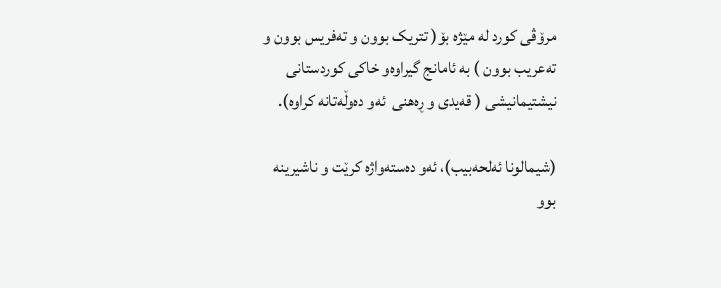مرۆڤی کورد لە مێژە بۆ( تتریک بوون و تەفریس بوون و تەعریب بوون ) بە ئامانج گیراوەو خاکی کوردستانی نیشتیمانیشی ( قەیدی و ڕەهنی  ئەو دەوڵەتانە کراوە).

(شیمالونا ئه‌لحه‌بیب)، ئه‌و ده‌سته‌واژه‌ كرێت و ناشیرینه‌ بوو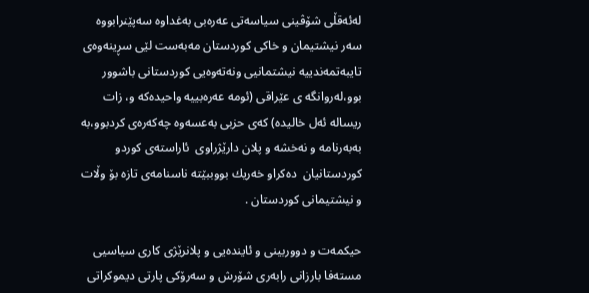له‌ئه‌قڵی شۆڤینی سیاسه‌تی عه‌ره‌بی به‌غداوه‌ سه‌پێنرابووه‌ سه‌ر نیشتیمان و خاكی كوردستان مه‌به‌ست لێی سڕینه‌وه‌ی  تایبه‌تمه‌ندییه نیشتمانیی ونه‌ته‌وه‌یی كوردستانی باشوور بوو،له‌روانگه ی عێراقی (ئومه‌ عه‌ره‌بییه‌ واحیده‌كه‌ و، زات ریساله‌ ئەل خالیده‌) كه‌ی حزبی به‌عسه‌وه‌ چه‌كه‌ره‌ی كردبوو،به‌ به‌به‌رنامه‌ و نه‌خشه‌‌ و پلان دارێژراوی  ئاراسته‌ی کوردو کوردستانیان  ده‌كراو خه‌ریك بووببێته‌ ناسنامه‌ی تازه‌ بۆ وڵات و نیشتیمانی كوردستان .

حیكمه‌ت و دووربینی و ئاینده‌یی و پلانرێژی كاری سیاسیی مستەفا بارزانی رابەری شۆرش و سەرۆکی پارتی دیموكراتی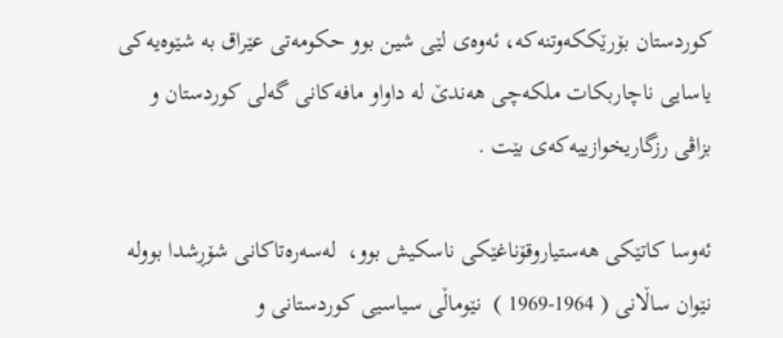كوردستان بۆرێككه‌وتنه‌كه‌، ئه‌وه‌ی لێی شین بوو حكومه‌تی عێراق به‌ شێوه‌یه‌كی یاسایی ناچاربكات ملكه‌چی هەندێ لە داواو مافه‌كانی گه‌لی كوردستان و بزاڤی رزگاریخوازییه‌كه‌ی بێت .

ئه‌وسا كاتێكی هه‌ستیاروقۆناغێكی ناسكیش بوو،  له‌سه‌ره‌تاكانی شۆڕشدا بووله‌ نێوان ساڵانی ( 1964-1969 )  نێوماڵی سیاسیی كوردستانی و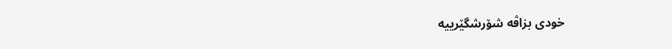خودی بزاڤه‌ شۆرشگێرییه‌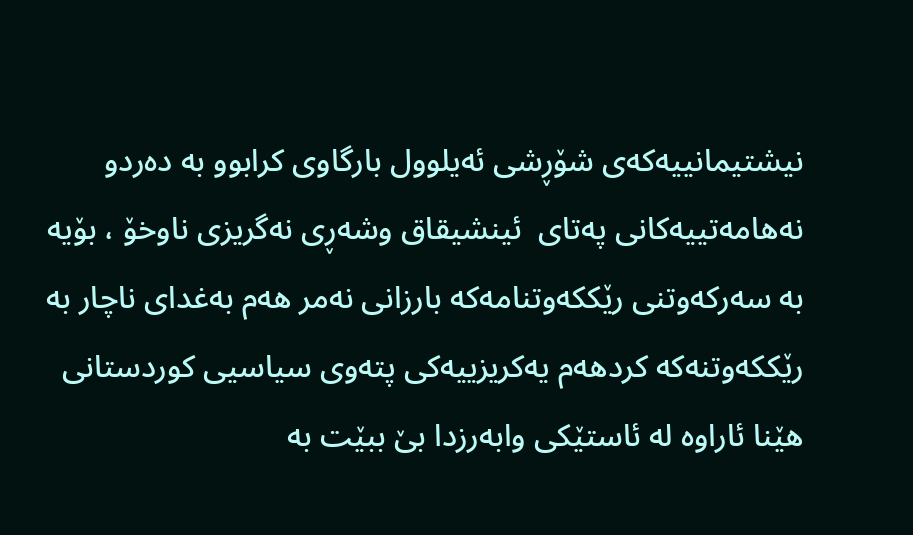نیشتیمانییه‌كه‌ی شۆڕشی ئه‌یلوول بارگاوی کرابوو به‌ ده‌ردو نه‌هامه‌تییه‌كانی په‌تای  ئینشیقاق وشه‌ڕی نه‌گریزی ناوخۆ ، بۆیه‌ به‌ سه‌ركه‌وتنی رێككه‌وتنامه‌كه‌ بارزانی نه‌مر هەم بەغدای ناچار بە رێککەوتنەکە کردهەم یه‌كریزییه‌كی پته‌وی سیاسیی كوردستانی هێنا ئاراوه‌ له‌ ئاستێكی وابه‌رزدا بێ ببێت به‌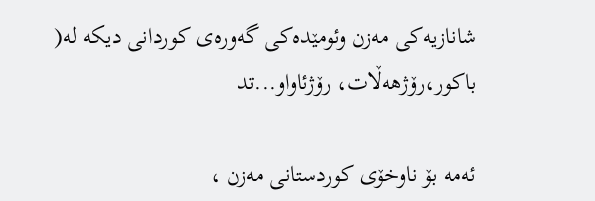شانازیه‌كی مه‌زن وئومێده‌كی گه‌وره‌ی كوردانی دیكه‌ له( باكور،رۆژهه‌ڵات، رۆژئاواو...تد

ئه‌مه‌ بۆ ناوخۆی كوردستانی مه‌زن ،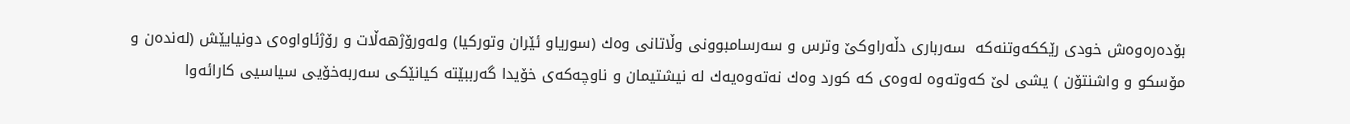بۆده‌ره‌وه‌ش خودی رێككه‌وتنه‌كه‌  سه‌رباری دڵه‌راوكێ وترس و سه‌رسامبوونی وڵاتانی وه‌ك (سوریاو ئێران وتوركیا) وله‌ورۆژهه‌ڵات و رۆژئاواوه‌ی دونیایێش (له‌نده‌ن و مۆسكو و واشنتۆن ) یشی لێ کەوتەوە له‌وه‌ی كه‌ كورد وه‌ك نه‌ته‌وه‌یه‌ك له نیشتیمان و ‌ناوچه‌كه‌ی خۆیدا گه‌رببێته‌ كیانێكی سه‌ربه‌خۆیی سیاسیی كارائه‌وا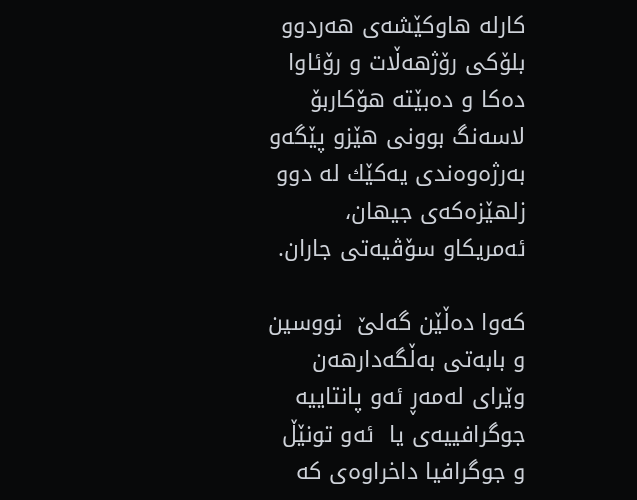كارله‌ هاوكێشه‌ی هه‌ردوو بلۆكی رۆژهه‌ڵات و رۆئاوا ده‌كا و ده‌بێته‌‌ هۆكاربۆ لاسه‌نگ بوونی هێزو پێگه‌و به‌رژه‌وه‌ندی یه‌كێك له‌ دوو زلهێزه‌كه‌ی جیهان، ئه‌مریكاو سۆڤیه‌تی جاران.

كه‌وا ده‌ڵێن گه‌لێ  نووسین و بابه‌تی به‌ڵگه‌دارهه‌ن وێرای لەمەڕ ئه‌و پانتاییه‌ جوگرافییه‌ی یا  ئه‌و تونێڵ و جوگرافیا داخراوه‌ی كه‌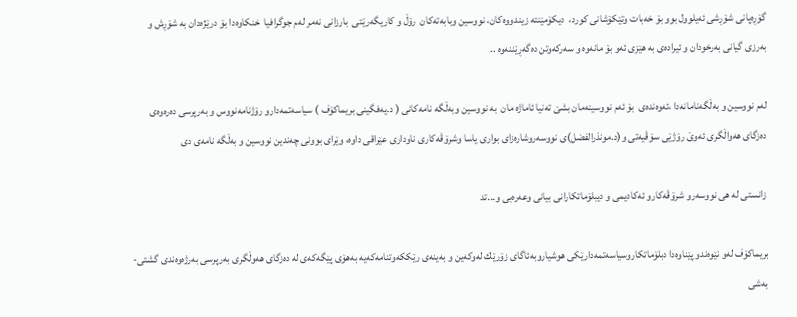گۆڕه‌پانی شۆڕشی ئه‌یلوول بوو بۆ خه‌بات وتێكۆشانی کورد،  دیكۆمێنته‌ زیندووه‌كان، نووسین وبابه‌ته‌كان  رۆڵ و كاریگه‌رێتی  بارزانی نەمر لەم جوگرافیا  خنکاوەدا بۆ درێژەدان بە شۆڕش و بەرزی گیانی بەرخودان و ئیرادەی بە هێزی ئەو بۆ مانەوە و سەرکەوتن دەگەڕێننەوە ..

له‌م نووسین و به‌ڵگه‌نامانه‌دا ،ئه‌وه‌نده‌ی  بۆ ئه‌م نووسینه‌مان بشێ ته‌نیا ئاماژه‌ مان  به‌ نووسین وبه‌ڵگه‌ نامه‌كانی ( د.یه‌فگینی بریماكۆف ) سیاسه‌تمه‌دارو رۆژنامه‌نووس و به‌رپرسی ده‌ره‌وه‌ی ده‌زگای هه‌واڵگری ئه‌وێ رۆژێی سۆڤیه‌تی و(د.مونذرالفضل)ی نووسه‌روشاره‌زای بواری یاسا وشرۆڤه‌كاری ناوداری عێراقی داوه، وێرای بوونی چەندین نووسین و بەڵگە نامەی دی‌

 زانستی له هی ‌نووسه‌رو شرۆڤه‌كارو ئه‌كادیمی و دیبلۆماتكارانی بیانی وعه‌ره‌بی و...تد

بریماكۆف ‌له‌و نێوه‌ندو پێناوه‌دا دبلۆماتكاروسیاسه‌تمه‌دارێكی هوشیاروبه‌ئاگای زۆرێك له‌وکەین و به‌ینه‌ی رێككه‌وتنامه‌كه‌یه به‌هۆی پێگه‌كه‌ی له‌ ده‌زگای هه‌وڵگری به‌رپرسی به‌رژه‌وه‌ندی گشتی-به‌شی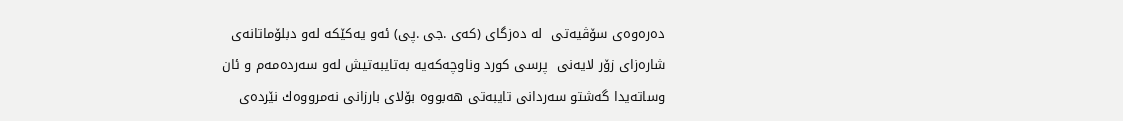ده‌ره‌وه‌ی سۆڤیه‌تی  له‌ ده‌زگای (كه‌ی .جی .پی) ئەو یه‌كێكه‌ له‌و دبلۆماتانه‌ی شاره‌زای زۆر لایه‌نی  پرسی كورد وناوچه‌كه‌یه‌ به‌تایبه‌تیش له‌و سه‌رده‌مه‌م و ئان وساته‌یدا گه‌شتو سه‌ردانی تایبه‌تی هه‌بووه‌ بۆلای بارزانی نه‌مرووه‌ك نێرده‌ی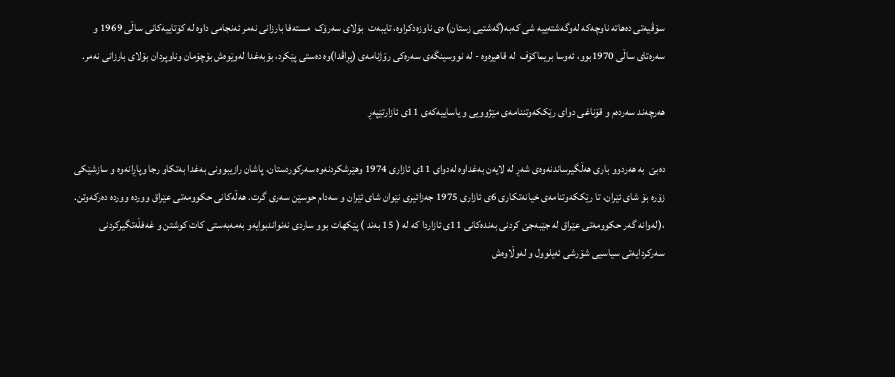سۆڤیه‌تی ده‌هاته‌ ناوچه‌كه‌ له‌وگه‌شته‌ییە شی كه‌به‌(گه‌شتیی زستان) ه‌ی ناوزه‌دكراوه‌، تایبه‌ت  بۆلای سەرۆک  مستەفا بارزانی نه‌مر ئه‌نجامی داوه‌ له‌ كۆتاییه‌كانی ساڵی 1969 و سه‌ره‌تای ساڵی 1970بوو، ئەوسا بریماکۆف  له‌ قاهیره‌وه‌ - له‌ نووسینگه‌ی سه‌ره‌كی رۆژنامه‌ی (پڕاڤدا)وه‌ ده‌ستی پێكرد، بۆبه‌غدا له‌وێوه‌ش بۆچۆمان وناوپردان بۆلای بارزانی نه‌مر.

هه‌رچه‌ند سه‌رده‌م و قۆناغی دوای رێككه‌وتننامه‌ی مێژوویی و یاساییه‌كه‌ی 11ی ئازارتێپەڕ

دەبێ  به‌ هه‌ردوو باری هه‌ڵگیرساندنه‌وه‌ی شه‌ڕ له‌ لایه‌ن به‌غداوه‌ له‌دوای 11ی ئازاری 1974 وهێرشکردنەوە سه‌ركوردستان، پاشان رازیبوونی به‌غدا به‌تكاو رجا وپاڕانه‌وه‌ و سازشێكی زۆره‌ بۆ شای ئێران، تا رێككه‌وتنامه‌ی خیانه‌تكاری 6ی ئازاری 1975 جه‌زائیری نێوان شای ئێران و سه‌دام حوسێن سه‌ری گرت. هەڵەکانی حکوومەتی عێراق ووردە ووردە دەرکەوتن. ،(لەوانە گه‌ر حكوومه‌تی عێراق له‌ جێبه‌جێ كردنی به‌نده‌كانی 11ی ئازاردا کە لە ( 15 بەند ) پێکهات بوو ساردی نه‌نواندبوایه‌و به‌مه‌به‌ستی كات كوشتن و غه‌فڵه‌تگیركردنی سه‌ركردایه‌تی سیاسیی شۆرشی ئه‌یلوول و له‌وڵاوه‌ش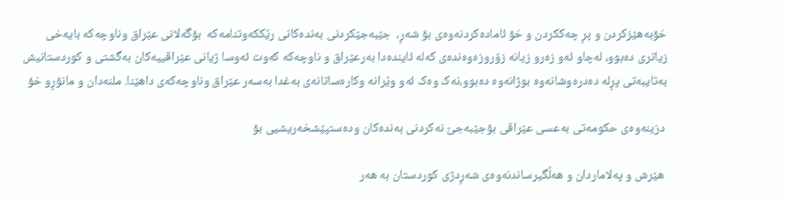خۆبه‌هێزكردن و پڕ چه‌ككردن و خۆ ئاماده‌كردنه‌وه‌ی بۆ شه‌ڕ،  جێبه‌جێكردنی به‌نده‌كانی رێككه‌وتنامه‌كه‌  بۆگه‌لانی عێراق وناوچه‌كه‌ بایه‌خی زیاتری ده‌بوو، لەچاو ئەو زەرو زیانه‌ زۆروزه‌وه‌نده‌ی كه‌له‌ ئاینده‌دا به‌رعێراق و ناوچه‌كه‌ كه‌وت ئه‌وسا ژیانی عێراقییه‌كان به‌گشتی و كوردستانیش به‌تایبه‌تی ‌پڕله‌ ده‌دره‌وشانه‌وه‌ بوژانه‌وه‌ ده‌بوو،نەک وەک ئه‌و وێرانه‌ وكاره‌ساتانه‌ی به‌غدا به‌سه‌ر عێراق وناوچه‌كه‌ی داهێنا. ملنەدان و مانۆڕو خۆ

 دزینه‌وه‌ی حكومه‌تی به‌عسی عێراقی بۆجێبه‌جێ نەكردنی به‌نده‌كان وده‌ستپێشخه‌ریشیی بۆ

 هێرش و په‌لاماردان و هه‌ڵگیرساندنه‌وه‌ی شه‌ڕدژی كوردستان به‌ هه‌ر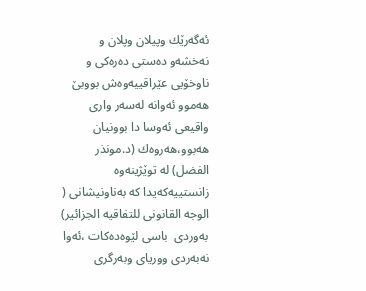ئه‌گه‌رێك وپیلان وپلان و نه‌خشه‌و ده‌ستی ده‌ره‌كی و ناوخۆیی عێراقییه‌وه‌ش بووبێ هه‌موو ئه‌وانه‌‌ له‌سه‌ر واری واقیعی ئه‌وسا دا بوونیان هه‌بوو،هه‌روه‌ك (د.مونذر الفضل) له‌ توێژینه‌وه‌ زانستییه‌كه‌یدا کە بەناونیشانی ( الوجه‌ القانونی للتفاقیه‌ الجزائیر) به‌وردی  باسی لێوه‌ده‌كات ،ئه‌وا نەبەردی ووریای وبەرگری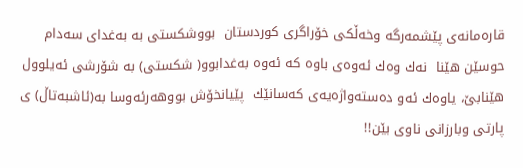قاره‌مانه‌ی پێشمه‌رگه‌ وخه‌ڵكی خۆراگری كوردستان  بووشكستی به‌ به‌غدای سه‌دام حوسێن هێنا  نه‌ك وه‌ك ئه‌وه‌ی باوه‌ کە ئەوە به‌غدابوو( شكستی) به‌ شۆرشی ئه‌یلوول هێنابێ، یاوه‌ك ئه‌و ده‌سته‌واژه‌یه‌ی كه‌سانێك  پێیانخۆش بووهەرئه‌وسا به‌(ئاشبه‌تاڵ) ی پارتی وبارزانی ناوی بێن!!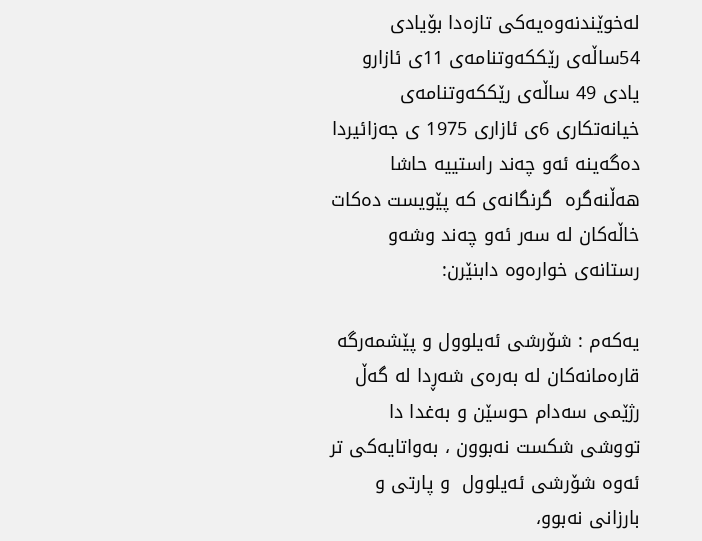له‌خوێندنه‌وه‌یه‌كی تازه‌دا بۆیادی  54ساڵەی رێككه‌وتنامه‌ی 11ی ئازارو یادی 49 ساڵه‌ی رێككه‌وتنامه‌ی خیانه‌تكاری 6ی ئازاری 1975 ی جه‌زائیردا ده‌گه‌ینه‌ ئه‌و چه‌ند راستییە حاشا هەڵنەگرە  ‌گرنگانه‌ی كه‌ پێویست ده‌كات  خاڵەکان له‌ سه‌ر ئه‌و چه‌ند وشه‌و رستانه‌ی خواره‌وه‌ دابنێرن:

یه‌كه‌م : شۆرشی ئه‌یلوول و پێشمه‌رگه‌ قاره‌مانه‌كان له‌ به‌ره‌ی شه‌ڕدا له‌ گه‌ڵ رژێمی سه‌دام حوسێن و بەغدا دا تووشی شكست نه‌بوون ، به‌واتایه‌كی تر ئه‌وه‌ شۆرشی ئه‌یلوول  و پارتی و بارزانی نه‌بوو،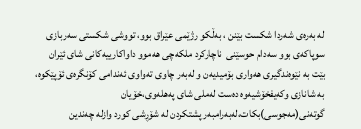له‌ به‌ره‌ی شه‌ردا شكست بێنن ، به‌ڵكو رژێمی عێراق بوو، تووشی شكستی سه‌ربازی سوپاكه‌ی بوو سه‌دام حوسێنی  ناچاركرد ملكه‌چی هه‌موو داواكارییه‌كانی شای ئێران بێت به‌ نێوه‌ندگیری هه‌واری بۆمیدیه‌ن و له‌به‌ر چاوی ته‌واوی ئه‌ندامی كۆنگره‌ی ئۆپێكوه‌،  به‌ شانازی وكه‌یفخۆشیه‌وه‌ ده‌ست له‌ملی شای په‌هله‌وی،خۆیان گوته‌نی(مه‌جوسی)بكات،لەبەرامبەر پشتكردن له‌ شۆڕشی كورد وازله چه‌ندین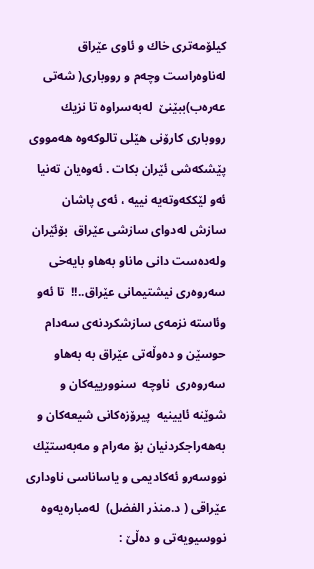كیلۆمه‌تری ‌خاك و ئاوی عێراق له‌ناوه‌راست وچه‌م و رووباری( شه‌تی عه‌ره‌ب)ببێنێ  له‌به‌سراوه‌ تا نزیك رووباری كارۆنی هێلی تالوكه‌وه‌ هەمووی پێشكه‌شی ئێران بكات . ئه‌وه‌یان ته‌نیا ئه‌و لێككه‌وته‌یه‌ نییه‌ ، ئه‌ی پاشان سازش له‌دوای سازشی عێراق  بۆئێران  وله‌ده‌ست دانی ماناو به‌هاو بایه‌خی سه‌روه‌ری نیشتیمانی عێراق..!!  تا ئەو وئاسته‌ نزمه‌ی سازشكردنه‌ی سه‌دام حوسێن و ده‌وڵه‌تی عێراق به‌ به‌هاو سه‌روه‌ری  ناوچە  سنوورییه‌كان و شوێنه‌ ئایینیه‌  پیرۆزه‌كانی شیعه‌كان و به‌هه‌راجكردنیان بۆ مه‌رام و مه‌به‌ستێك  نووسه‌رو ئه‌كادیمی و یاساناسی ناوداری عێراقی ( د.منذر الفضل)  له‌مباره‌یه‌وه‌ نووسیویه‌تی و دەڵێ :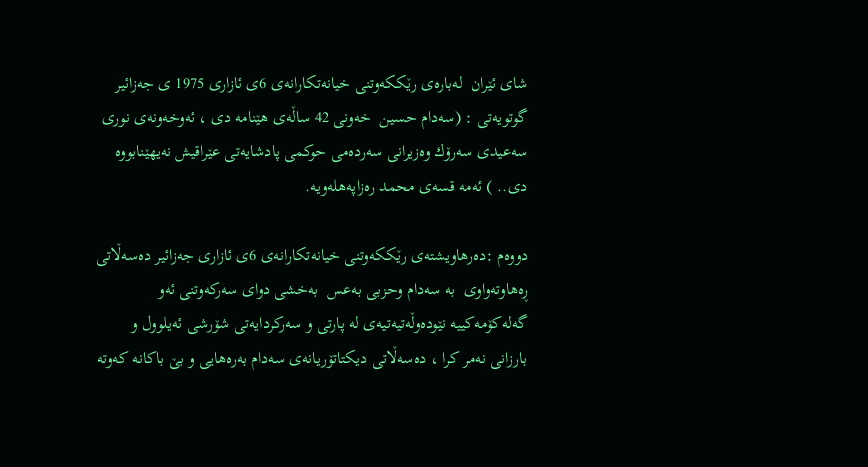شای ئێران  له‌باره‌ی رێككه‌وتنی خیانه‌تكارانه‌ی 6ی ئازاری 1975 ی جه‌زائیر گوتویەتی : (سه‌دام حسین  خه‌ونی 42 ساڵه‌ی هێنامه‌ دی ، ئه‌وخه‌ونه‌ی نوری سه‌عیدی سه‌رۆك وه‌زیرانی سه‌رده‌می حوكمی پادشایه‌تی عێراقیش نه‌یهێنابووه‌ دی.. ) ئه‌مه‌ قسه‌ی محمد ره‌زاپه‌هله‌ویە.

دووه‌م :ده‌رهاویشته‌ی رێككه‌وتنی خیانه‌تكارانه‌ی 6ی ئازاری جه‌زائیر ده‌سه‌ڵاتی ڕەهاوتەواوی  به‌ سه‌دام وحزبی به‌عس  به‌خشی دوای سه‌ركه‌وتنی ئه‌و گه‌له‌كۆمه‌كییه‌ نێوده‌وڵه‌تیه‌تیه‌ی له‌ پارتی و سه‌ركردایه‌تی شۆرشی ئه‌یلوول و بارزانی نه‌مر كرا ، ده‌سه‌ڵاتی دیكتاتۆریانه‌ی سه‌دام به‌ره‌هایی و بێ باكانه‌ كه‌وته‌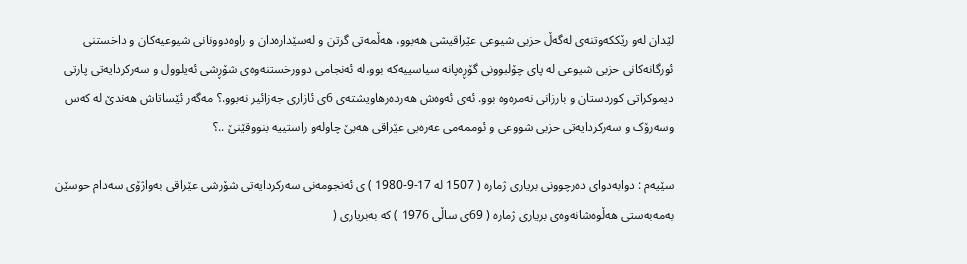لێدان له‌و رێككه‌وتنه‌ی له‌گه‌ڵ حزبی شیوعی عێراقیشی هه‌بوو، هه‌ڵمه‌تی گرتن و له‌سێداره‌دان و راوه‌دوونانی شیوعیه‌كان و داخستنی ئورگانه‌كانی حزبی شیوعی له‌ پای چۆلبوونی گۆڕه‌پانه‌ سیاسییه‌كه‌ بوو،له‌ ئه‌نجامی دوورخستنه‌وه‌ی شۆڕشی ئه‌یلوول و سه‌ركردایه‌تی پارتی دیموكراتی كوردستان و بارزانی نه‌مره‌وه‌ بوو. ئه‌ی ئه‌وه‌ش هه‌رده‌رهاویشته‌ی 6ی ئازاری جه‌زائیر نه‌بوو.؟ مه‌گه‌ر ئێساتاش هه‌ندێ له‌ کەس وسەرۆک و سه‌ركردایه‌تی حزبی شووعی و ئوممه‌می عه‌ره‌بی عێراقی هه‌بێ چاوله‌و راستییه‌ بنووقێنێ ..؟

سێیه‌م : دوابه‌دوای ده‌رچوونی بریاری ژماره‌ ( 1507 له‌ 17-9-1980 ) ی ئه‌نجومه‌نی سه‌ركردایه‌تی شۆرشی عێراقی به‌واژۆی سه‌دام حوسێن به‌مه‌به‌ستی هه‌ڵوه‌شانه‌وه‌ی بریاری ژماره‌ ( 69ی ساڵی 1976 ) كه‌ به‌بریاری (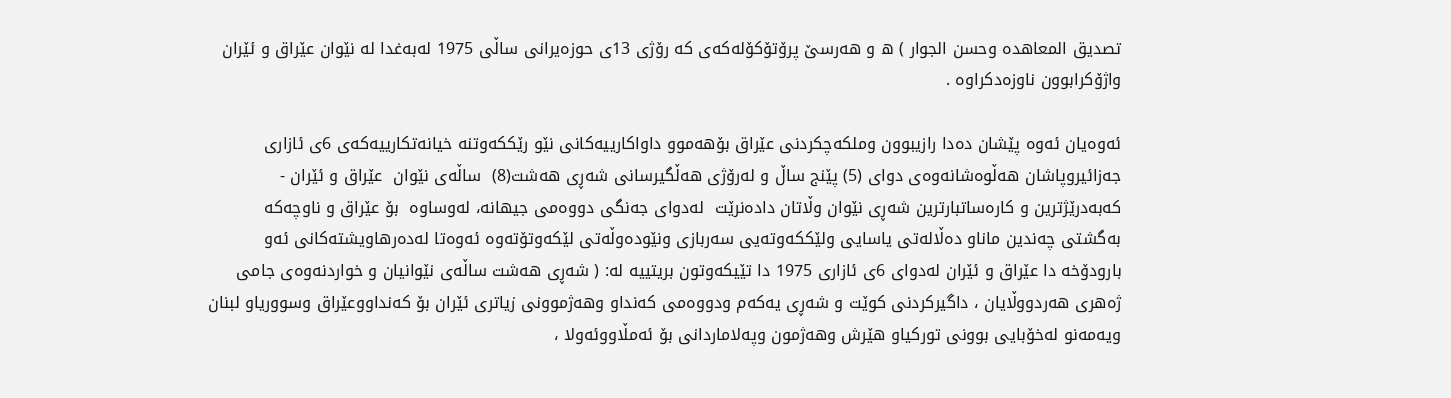تصدیق المعاهده‌ وحسن الجوار ) ه‌ و هه‌رسێ پرۆتۆكۆله‌كه‌ی كه‌ رۆژی 13ی حوزه‌یرانی ساڵی 1975 له‌به‌غدا له‌ نێوان عێراق و ئێران واژۆكرابوون ناوزه‌دكراوه .

ئەوەیان ئەوە پێشان دەدا رازیبوون وملكه‌چكردنی عێراق بۆهه‌موو داواكارییه‌كانی نێو رێككه‌وتنه‌ خیانه‌تكارییه‌كه‌ی 6ی ئازاری جه‌زائیروپاشان هه‌ڵوه‌شانه‌وه‌ی دوای (5) پێنج ساڵ و له‌رۆژی هه‌ڵگیرسانی شه‌ڕی هه‌شت(8)  ساڵه‌ی نێوان  عێراق و ئێران - كه‌به‌درێژترین و كاره‌ساتبارترین شه‌ڕی نێوان وڵاتان داده‌نرێت  له‌دوای جه‌نگی دووه‌می جیهانه‌، له‌وساوه‌  بۆ عێراق و ناوچه‌كه‌ بەگشتی چه‌ندین ماناو ده‌ڵاله‌تی یاسایی ولێككه‌وته‌یی سه‌ربازی ونێوده‌وڵه‌تی لێکەوتۆتەوە ئه‌وه‌تا له‌ده‌رهاویشته‌كانی ئه‌و بارودۆخه‌ دا عێراق و ئێران له‌دوای 6ی ئازاری 1975 دا تێیكه‌وتون بریتییه‌ له‌: ( شه‌ڕی هه‌شت ساڵه‌ی نێوانیان و خواردنه‌وه‌ی جامی ژه‌هری هه‌ردووڵایان ، داگیركردنی كوێت و شه‌ڕی یه‌كه‌م ودووه‌می كه‌نداو وهه‌ژموونی زیاتری ئێران بۆ كه‌نداووعێراق وسووریاو لبنان ویه‌مه‌نو له‌خۆبایی بوونی توركیاو هێرش وهەژمون وپه‌لاماردانی بۆ ئه‌مڵاووئه‌ولا ،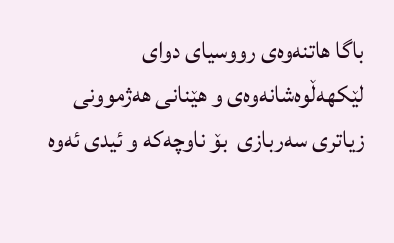باگا هاتنه‌وه‌ی رووسیای دوای لێكهه‌ڵوه‌شانه‌وه‌ی و هێنانی هه‌ژموونی زیاتری سه‌ربازی  بۆ ناوچه‌كه‌ و ئیدی ئه‌وه‌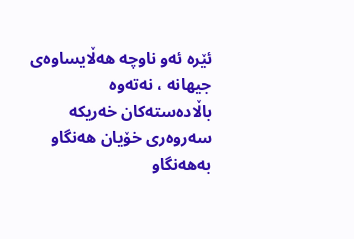ئێره‌ ئه‌و ناوچه‌ هه‌ڵایساوه‌ی جیهانە‌ ، نه‌ته‌وه‌ باڵاده‌سته‌كان خه‌ریكه‌ سه‌روه‌ری خۆیان هه‌نگاو به‌هه‌نگاو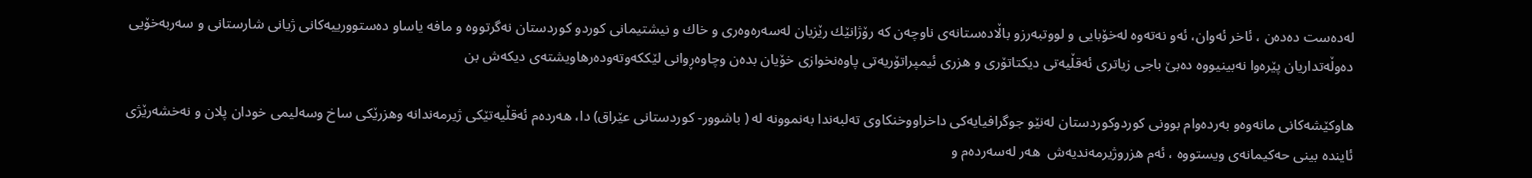له‌ده‌ست ده‌ده‌ن ، ئاخر ئه‌وان، ئه‌و نه‌ته‌وه‌ له‌خۆبایی و لووتبه‌رزو باڵاده‌ستانه‌ی ناوچه‌ن كه‌ رۆژانێك رێزیان له‌سه‌ره‌وه‌ری و خاك و نیشتیمانی كوردو كوردستان نه‌گرتووه‌ و مافه‌ یاساو ده‌ستوورییه‌كانی ژیانی شارستانی و سه‌ربه‌خۆیی ده‌وڵه‌تداریان پێره‌وا نه‌بینیووه‌ ده‌بێ باجی زیاتری ئه‌قڵیه‌تی دیكتاتۆری و هزری ئیمپراتۆریه‌تی پاوه‌نخوازی خۆیان بده‌ن وچاوه‌ڕوانی لێككه‌وته‌وده‌رهاویشته‌ی دیكه‌ش بن

هاوكێشه‌كانی مانه‌وه‌و به‌رده‌وام بوونی كوردوكوردستان له‌نێو جوگرافیایه‌كی داخراووخنکاوی ته‌لبه‌ندا به‌نموونه‌ له‌ ( باشوور- كوردستانی عێراق) دا، هه‌رده‌م ئه‌قڵیه‌تێكی ژیرمه‌ندانه‌ وهزرێكی ساخ وسه‌لیمی خودان پلان و نه‌خشه‌رێژی  ئاینده‌ بینی حه‌كیمانه‌ی ویستووه‌ ، ئه‌م هزروژیرمه‌ندیه‌ش  هه‌ر له‌سه‌رده‌م و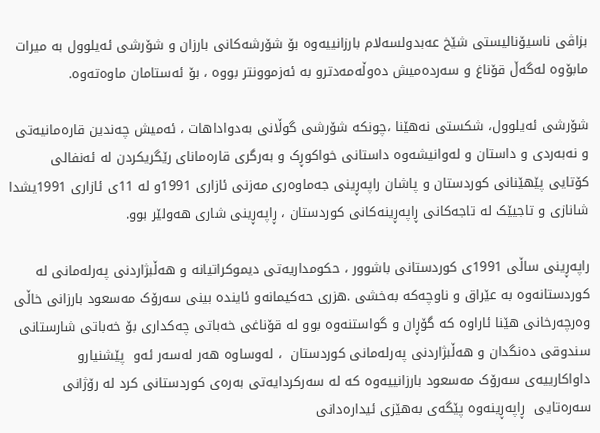بزاڤی ناسیۆنالیستی شێخ عه‌بدولسه‌لام بارزانییه‌وه‌ بۆ شۆرشه‌كانی بارزان و شۆرشی ئه‌یلوول به‌ میرات مابۆوه‌ له‌گه‌ڵ قۆناغ و سه‌رده‌میش ده‌وڵه‌مه‌دترو به‌ ئه‌زموونتر بووه ، بۆ ئەستامان ماوەتەوە.

شۆرشی ئه‌یلوول، ‌شكستی نه‌هێنا ،چونكه‌ شۆرشی گوڵانی به‌دواداهات ، ئه‌میش چەندین قارەمانیەتی و نەبەردی و داستان و لەوانیشەوە داستانی خواکوڕک و بەرگری قارەمانای رێگریکردن لە ئەنفالی کۆتایی پێهێنانی کوردستان و پاشان راپه‌ڕینی جه‌ماوه‌ری مه‌زنی ئازاری 1991و لە 11ی ئازاری 1991یشدا شانازی و تاجیێک لە تاجەکانی ڕاپەڕینەکانی کوردستان ، ڕاپەڕینی شاری هەولێر بوو.

راپه‌ڕینی ساڵی 1991ی کوردستانی باشوور ، حكومداریه‌تی دیموكراتیانه‌ و هه‌ڵبژاردنی په‌رله‌مانی لە کوردستانەوە بە عێراق و ناوچەکە بەخشی .هزری حەکیمانەو ئایندە بینی سەرۆک مەسعود بارزانی خاڵی وەرچەرخانی هێنا ئاراوە کە گۆڕان و گواستنەوە بوو لە قۆناغی خەباتی چەکداری بۆ خەباتی شارستانی سندوقی دەنگدان و هەڵبژاردنی پەرلەمانی کوردستان  ، لەوساوە هەر لەسەر ئەو  پێشنیارو داواکارییەی سەرۆک مەسعود بارزانییەوە کە لە سەرکردایەتی بەرەی کوردستانی کرد لە رۆژانی سەرەتایی  ڕاپەڕینەوە پێگەی بەهێزی ئیدارەدانی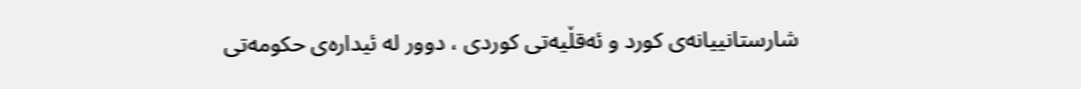شارستانییانەی کورد و ئەقڵیەتی کوردی ، دوور لە ئیدارەی حکومەتی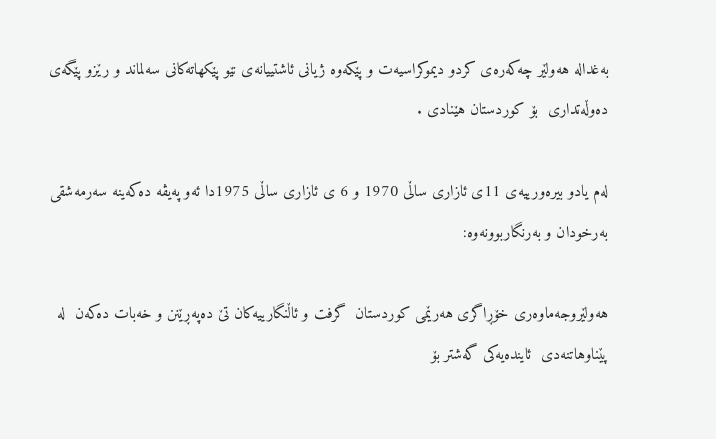بەغدالە هەولێر چەکەرەی کردو دیموکراسیەت و پێکەوە ژیانی ئاشتییانەی نێو پێکهاتەکانی سەلماند و رێزو پێگەی دەوڵەتداری  بۆ کوردستان هێنادی .

لەم یادو بیرەورییەی 11ی ئازاری ساڵی 1970 و 6 ی ئازاری ساڵی 1975دا ئەو پەیڤە دەکەینە سەرمەشقی بەرخودان و بەرنگاربوونەوە:

هەولێروجەماوەری خۆڕاگری هەرێمی کوردستان  گرفت و ئاڵنگارییەکان تێ دەپەڕێنن و خەبات دەکەن  لە پێناوهاتنەدی  ئایندەیەکی گەشتر بۆ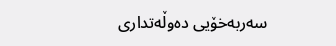سەربەخۆیی دەوڵەتداری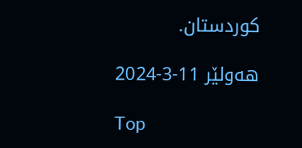کوردستان.

هەولێر 11-3-2024

Top